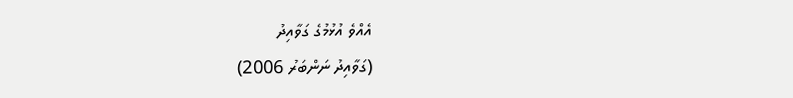އެއްވެ އުޅުމުގެ ގަވާއިދު
(ގަވާއިދު ނަންބަރު 2006)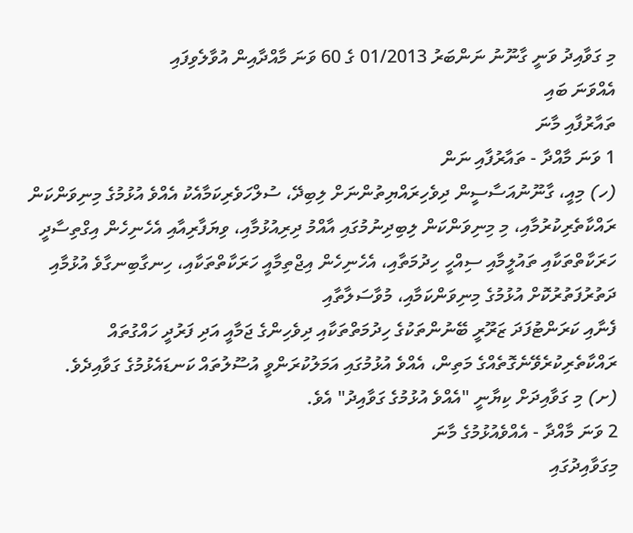މި ގަވާއިދު ވަނީ ގާނޫނު ނަންބަރު 01/2013 ގެ 60 ވަނަ މާއްދާއިން އުވާލެވިފައި
އެއްވަނަ ބައި
ތައާރުފާއި މާނަ
1 ވަނަ މާއްދާ - ތައާރުފާއި ނަން
(ހ) މިއީ، ގާނޫނުއަސާސީން ދިވެހިރައްޔިތުންނަށް ލިބިދޭ، ސުލްހަވެރިކަމާއެކު އެއްވެ އުޅުމުގެ މިނިވަންކަން ރައްކާތެރިކުރުމާއި، މި މިނިވަންކަން ލިބިދިނުމުގައި އާއްމު ދިރިއުޅުމާއި، ވިޔަފާރިއާއި އެހެނިހެން އިގްތިސާދީ ހަރަކާތްތަކާއި ތައުލީމާއި ސިއްހީ ހިދުމަތާއި، އެހެނިހެން އިޖްތިމާއީ ހަރަކާތްތަކާއި، ހިނގާބިނގާވެ އުޅުމާއި ދަތުރުފަތުރުކޮށް އުޅުމުގެ މިނިވަންކަމާއި، މުވާސަލާތާއި
ފެނާއި ކަރަންޓުފަދަ ޒަރޫރީ ބޭނުންތަކުގެ ހިދުމަތްތަކާއި ދިވެހިންގެ ޖަމާއީ އަދި ފަރުދީ ހައްގުތައް ރައްކާތެރިކުރެވޭނެގޮތެއްގެ މަތިން، އެއްވެ އުޅުމުގައި އަމަލުކުރަންވީ އުސޫލުތައް ކަނޑައެޅުމުގެ ގަވާއިދެވެ.
(ށ) މި ގަވާއިދަށް ކިޔާނީ "އެއްވެ އުޅުމުގެ ގަވާއިދު" އެވެ.
2 ވަނަ މާއްދާ - އެއްވެއުޅުމުގެ މާނަ
މިގަވާއިދުގައި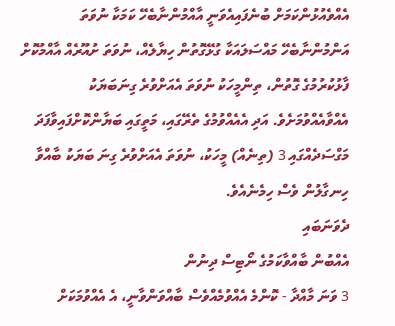އެއްވެއުޅުންކަމަށް ބުނެފައިއެވަނީ އާއްމުންނާބެހޭ ކަމަކާ ނުވަތަ އަންމުންނާބެހޭ މައްސަލައަކާ ގުޅޭގޮތުން ހިޔާލެއް، ނުވަތަ ށުއޫރެއް އާއްމުކޮށް ފާޅުކުރުމުގެ ގޮތުން، ތިންމީހަކު ނުވަތަ އެއަށްވުރެ ގިނަބަޔަކު އެއްވާއެއްވުމަށެވެ. އަދި އެއެއްވުމުގެ ތެރޭގައި، މަތީގައި ބަޔާންކޮށްފައިވާފަދަ މަގްސަދެއްގައި 3 (ތިނެއް) މީހަކު، ނުވަތަ އެއަށްވުރެ ގިނަ ބަޔަކު ބާއްވާ ހިނގާލުން ވެސް ހިމެނެއެވެ.
ދެވަނަބައި
އެއްބުން ބާއްވާކަމުގެ ނޯޓިސް ދިނުން
3 ވަނަ މާއްދާ - ކޮންމެ އެއްވުމެއްވެސް ބާއްވަންވާނީ، އެ އެއްވުމަކަށް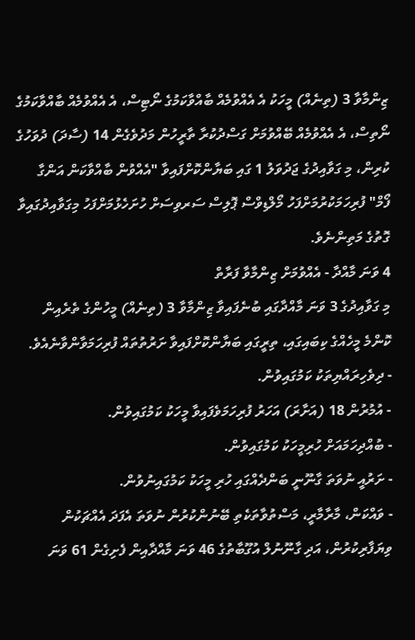ޒިންމާވާ 3 (ތިނެއް) މީހަކު އެ އެއްވުމެއް ބާއްވާކަމުގެ ނޯޓިސް، އެ އެއްވުމެއް ބާއްވާކަމުގެ ނޯތިސް، އެ އެއްވުމެއް ބޭއްވުމަށް ގަސްދުކުރާ ތާރީހުން މަދުވެގެން 14 (ސާދަ) ދުވަހުގެ ކުރިން، މި ގަވާއިދުގެ ޖަދުވަލު 1 ގައި ބަޔާންކޮށްފައިވާ "އެއްވުން ބާއްވާކަން އަންގާ ފޯމް" ފުރިހަމަކުރުމަށްފަހު މޯލްޑިވްސް ޕޮލިސް ސަރވިސަށް ހުށަހެޅުމަށްފަހު މިގަވާއިދުގައިވާ ގޮތުގެ މަތިންނެވެ.
4 ވަނަ މާއްދާ - އެއްވުމަށް ޒިންމާވާ ފަރާތް
މި ގަވާއިދުގެ 3 ވަނަ މާއްދާގައި ބުނެފައިވާ ޒިންމާވާ 3 (ތިނެއް) މީހުންގެ ތެރެއިން ކޮންމެ މީހެއްގެ ކިބައިގައި، ތިރީގައި ބަޔާންކޮށްފައިވާ ށަރުތުތައް ފުރިހަމަވާންވާނެއެވެ.
- ދިވެހިރައްޔިތަކު ކަމުގައިވުން.
- އުމުރުން 18 (އަށާރަ) އަހަރު ފުރިހަމަވެފައިވާ މީހަކު ކަމުގައިވުން.
- ބުއްދިހަމައަށް ހުރިމީހަކު ކަމުގައިވުން.
- ށަރުއީ ނުވަތަ ގާނޫނީ ބަންދެއްގައި ހުރި މީހަކު ކަމުގައިނުވުން.
- ވައްކަން، މާރާމާރީ، މަސްތުވާތަކެތި ބޭނުންކުރުން ނުވަތަ އެފަދަ އެއްޗަކުން ވިޔަފާރިކުރުން، އަދި ގާނޫނުލް އުގޫބާތުގެ 46 ވަނަ މާއްދާއިން ފެށިގެން 61 ވަނަ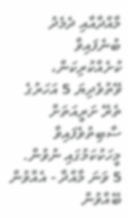މާއްދާއާއި ދެމެދު ބުނެފައިވާ ކުށެއްކުރިކަން، ވޭތުވެދިޔަ 5 އަހަރުގެ ތެރޭ ށަރީއަތަށް ސާބިތުވެފައިވާ މީހަކުކަމުގައި ނުވުން.
5 ވަނަ މާއްދާ - އެއްވުން ބޭއްވުން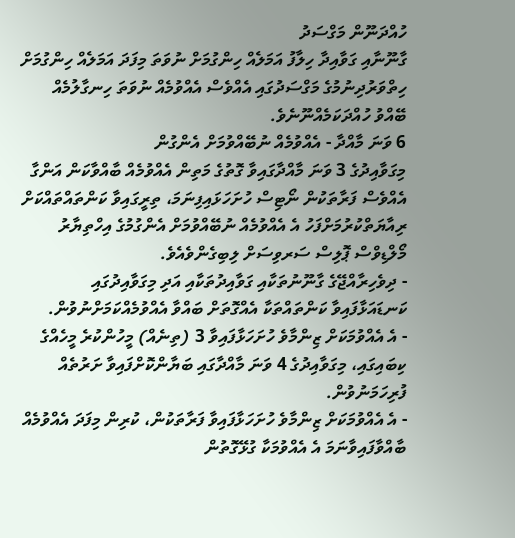ހުއްދަނޫން މަގްސަދު
ގާނޫނާއި ގަވާއިދާ ހިލާފު އަމަލެއް ހިންގުމަށް ނުވަތަ މިފަދަ އަމަލެއް ހިންގުމަށް ހިތްވަރުދިނުމުގެ މަގްސަދުގައި އެއްވެސް އެއްވުމެއް ނުވަތަ ހިނގާލުމެއް ބޭއްވު ހުއްދަކަމެއްނޫނެވެ.
6 ވަނަ މާއްދާ - އެއްވުމެއް ނުބޭއްވުމަށް އެންގުން
މިގަވާއިދުގެ 3 ވަނަ މާއްދާގައިވާ ގޮތުގެ މަތިން އެއްވުމެއް ބާއްވާކަން އަންގާ އެއްވެސް ފަރާތަކުން ނޯޓިސް ހުށަހަޅައިފިނަމަ، ތިރީގައިވާ ކަންތައްތައްކަށް ރިއާޔަތްކުރުމަށްފަހު އެ އެއްވުމެއް ނުބޭއްވުމަށް އެންގުމުގެ އިހްތިޔާރު މޯލްޑިވްސް ޕޮލިސް ސަރވިސަށް ލިބިގެންވެއެވެ.
- ދިވެހިރާއްޖޭގެ ގާނޫނުތަކާއި ގަވާއިދުތަކާއި އަދި މިގަވާއިދުގައި ކަނޑައަޅާފައިވާ ކަންތައްތަކާ އެއްގޮތަށް ބައްވާ އެއްވުމެއްކަމަށްނުވުން.
- އެ އެއްވުމަކަށް ޒިންމާވެ ހުށަހަޅާފައިވާ 3 (ތިނެއް) މީހުންކުރެ މީހެއްގެ ކިބައިގައި، މިގަވާއިދުގެ 4 ވަނަ މާއްދާގައި ބަޔާންކޮށްފައިވާ ށަރުތެއް ފުރިހަމަނުވުން.
- އެ އެއްވުމަކަށް ޒިންމާވެ ހުށަހަޅާފައިވާ ފަރާތަކުން، ކުރިން މިފަދަ އެއްވުމެއް ބާއްވާފައިވާނަމަ އެ އެއްވުމަކާ ގުޅޭގޮތުން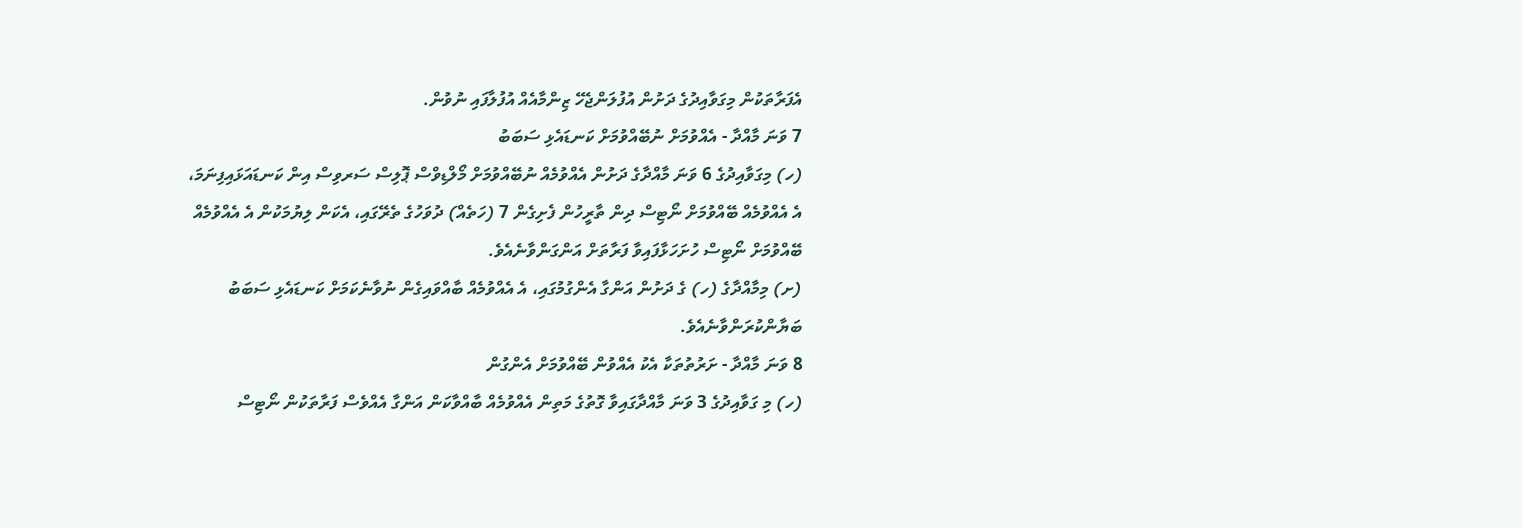އެފަރާތަކުން މިގަވާއިދުގެ ދަށުން އުފުލަންޖެހޭ ޒިންމާއެއް އުފުލާފައި ނުވުން.
7 ވަނަ މާއްދާ - އެއްވުމަށް ނުބޭއްވުމަށް ކަނޑައެޅި ސަބަބު
(ހ) މިގަވާއިދުގެ 6 ވަނަ މާއްދާގެ ދަށުން އެއްވުމެއް ނުބޭއްވުމަށް މޯލްޑިވްސް ޕޮލިސް ސަރވިސް އިން ކަނޑައަޅައިފިނަމަ، އެ އެއްވުމެއް ބޭއްވުމަށް ނޯޓިސް ދިން ތާރީހުން ފެށިގެން 7 (ހަތެއް) ދުވަހުގެ ތެރޭގައި، އެކަން ލިޔުމަކުން އެ އެއްވުމެއް ބޭއްވުމަށް ނޯޓިސް ހުށަހަޅާފައިވާ ފަރާތަށް އަންގަންވާނެއެވެ.
(ށ) މިމާއްދާގެ (ހ) ގެ ދަށުން އަންގާ އެންގުމުގައި، އެ އެއްވުމެއް ބާއްވައިގެން ނުވާނެކަމަށް ކަނޑައެޅި ސަބަބު ބަޔާންކުރަންވާނެއެވެ.
8 ވަނަ މާއްދާ - ށަރުތުތަކާ އެކު އެއްވުން ބޭއްވުމަށް އެންގުން
(ހ) މި ގަވާއިދުގެ 3 ވަނަ މާއްދާގައިވާ ގޮތުގެ މަތިން އެއްވުމެއް ބާއްވާކަން އަންގާ އެއްވެސް ފަރާތަކުން ނޯޓިސް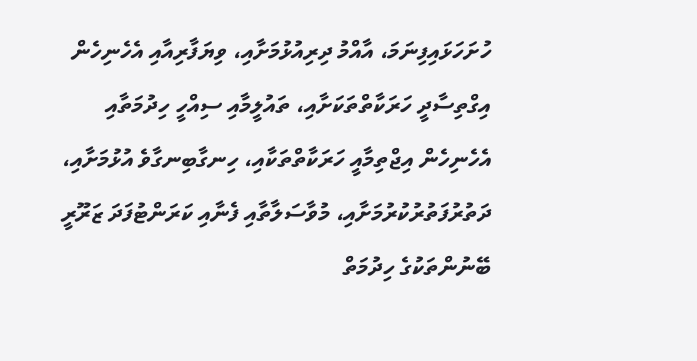ހުށަހަޅައިފިނަމަ، އާއްމު ދިރިއުޅުމަށާއި، ވިޔަފާރިއާއި އެހެނިހެން އިގްތިސާދީ ހަރަކާތްތަކަށާއި، ތައުލީމާއި ސިއްހީ ހިދުމަތާއި އެހެނިހެން އިޖްތިމާއީ ހަރަކާތްތަކާއި، ހިނގާބިނގާވެ އުޅުމަށާއި، ދަތުރުފަތުރުކުރުމަށާއި، މުވާސަލާތާއި ފެނާއި ކަރަންޓުފަދަ ޒަރޫރީ ބޭނުންތަކުގެ ހިދުމަތް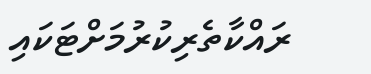ރައްކާތެރިކުރުމަށްޓަކައި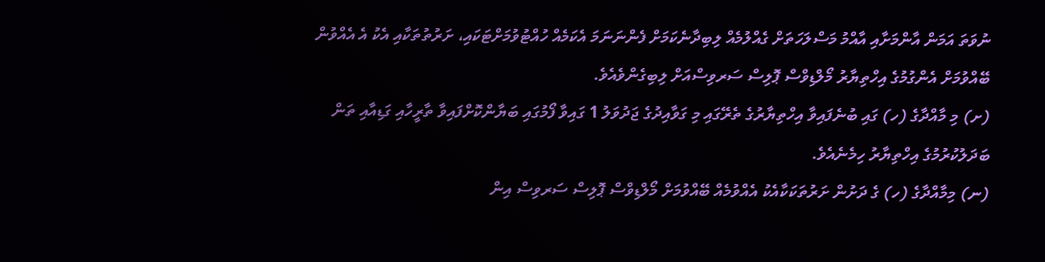ނުވަތަ އަމަން އާންމަށާއި އާއްމު މަސްލަހަތަށް ގެއްލުމެއް ލިބިދާނެކަމަށް ފެންނަނަމަ އެކަމެއް ހުއްޓުވުމަށްޓަކައި، ށަރުތުތަކާއި އެކު އެ އެއްވުން ބޭއްވުމަށް އެންގުމުގެ އިހްތިޔާރު މޯލްޑިވްސް ޕޮލިސް ސަރވިސްއަށް ލިބިގެންވެއެވެ.
(ށ) މި މާއްދާގެ (ހ) ގައި ބުނެފައިވާ އިހްތިޔާރުގެ ތެރޭގައި މި ގަވާއިދުގެ ޖަދުވަލު 1 ގައިވާ ފޯމުގައި ބަޔާންކޮށްފައިވާ ތާރީހާއި ގަޑިއާއި ތަން ބަދަލުކުރުމުގެ އިހްތިޔާރު ހިމެނެއެވެ.
(ނ) މިމާއްދާގެ (ހ) ގެ ދަށުން ށަރުތަކަކާއެކު އެއްވުމެއް ބޭއްވުމަށް މޯލްޑިވްސް ޕޮލިސް ސަރވިސް އިން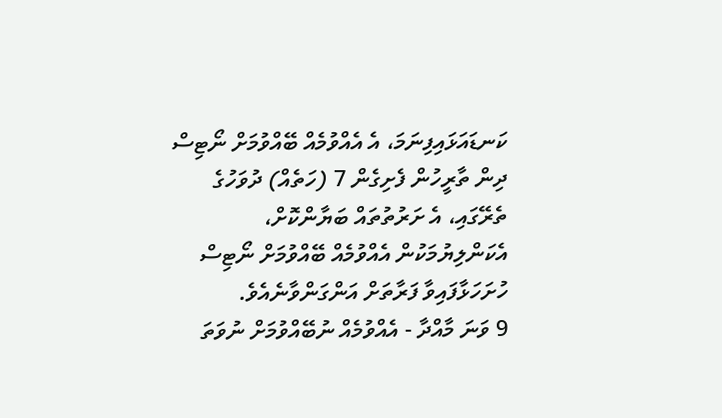ކަނޑައަޅައިފިނަމަ، އެ އެއްވުމެއް ބޭއްވުމަށް ނޯޓިސް ދިން ތާރީހުން ފެށިގެން 7 (ހަތެއް) ދުވަހުގެ ތެރޭގައި، އެ ށަރުތުތައް ބަޔާންކޮށް، އެކަންލިޔުމަކުން އެއްވުމެއް ބޭއްވުމަށް ނޯޓިސް ހުށަހަޅާފައިވާ ފަރާތަށް އަންގަންވާނެއެވެ.
9 ވަނަ މާއްދާ - އެއްވުމެއް ނުބޭއްވުމަށް ނުވަތަ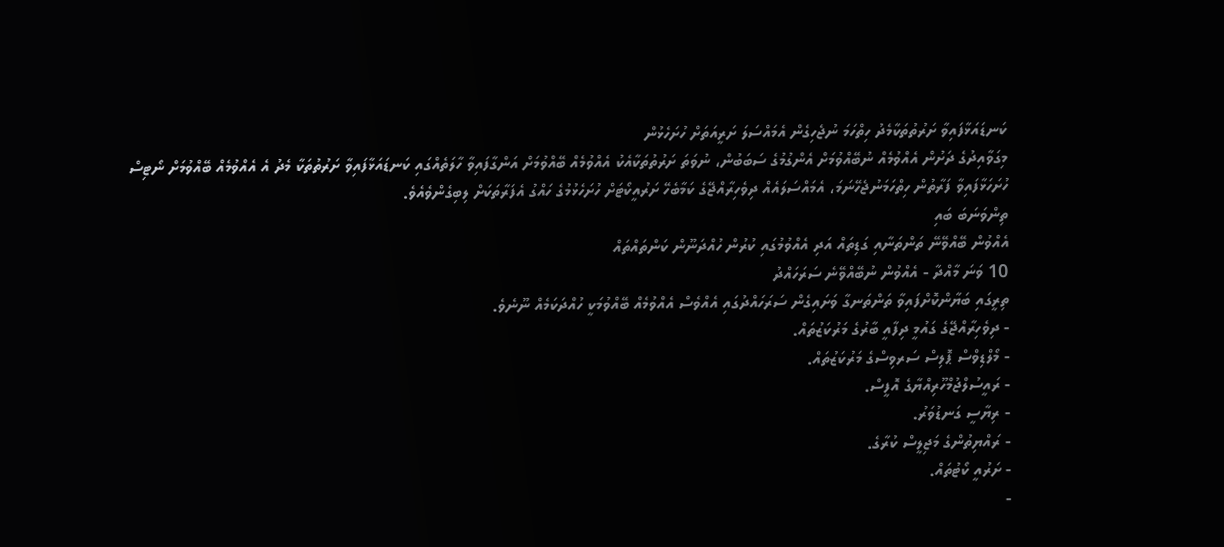ކަނޑައަޅާފައިވާ ށަރުތުތަކާމެދު ހިތްހަމަ ނުޖެހިގެން އެމައްސަލަ ށަރީއަތަށް ހުށަހެޅުން
މިގަވާއިދުގެ ދަށުން އެއްވުމެއް ނުބޭއްވުމަށް އެންގުމުގެ ސަބަބުން، ނުވަތަ ށަރުތުތަކާއެކު އެއްވުމެއް ބޭއްވުމަށް އަންގާފައިވާ ހާލަތެއްގައި ކަނޑައަޅާފައިވާ ށަރުތުތަކާ މެދު އެ އެއްވުމެއް ބޭއްވުމަށް ނޯޓިސް ހުށަހަޅާފައިވާ ފަރާތުން ހިތްހަމަނުޖެހޭނަމަ، އެމައްސަލައެއް ދިވެހިރާއްޖޭގެ ކަމާބެހޭ ށަރުއީކޯޓަށް ހުށަހެޅުމުގެ ހައްގު އެފަރާތަކަށް ލިބިގެންވެއެވެ.
ތިންވަނަބަ ބައި
އެއްވުން ބޭއްވޭނޭ ތަންތަނާއި ގަޑިތައް އަދި އެއްވުމުގައި ކުރުން ހުއްދަނޫން ކަންތައްތައް
10 ވަނަ މާއްދާ - އެއްވުން ނުބޭއްވޭނެ ސަރަހައްދު
ތިރީގައި ބަޔާންކޮށްފައިވާ ތަންތަނގާ ވަށައިގެން ސަރަހައްދުގައި އެއްވެސް އެއްވުމެއް ބޭއްވުމަކީ ހުއްދަކަމެއް ނޫނެވެ.
- ދިވެހިރާއްޖޭގެ ގައުމީ ދިފާއީ ބާރުގެ މަރުކަޒުތައް.
- މޯލްޑިވްސް ޕޮލިސް ސަރވިސްގެ މަރުކަޒުތައް.
- ރައީސުލްޖުމްހޫރިއްޔާގެ އޮފީސް.
- ރިޔާސީ ގަނޑުވަރު.
- ރައްޔިތުންގެ މަޖިލީސް ކުރާގެ.
- ށަރުއީ ކޯޓުތައް.
-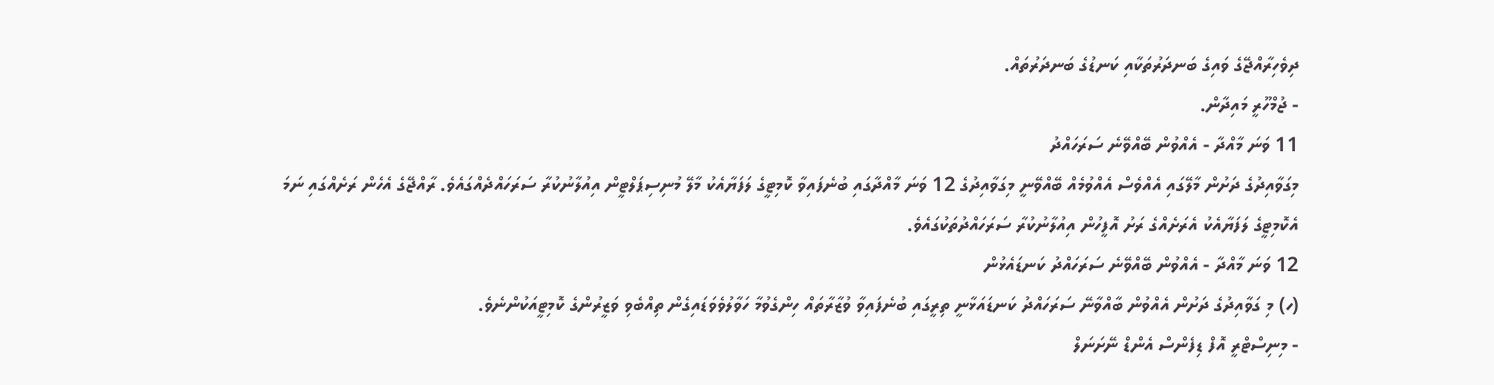ދިވެހިރާއްޖޭގެ ވައިގެ ބަނދަރުތަކާއި ކަނޑުގެ ބަނދަރުތައް.
- ޖުމްހޫރީ މައިދާން.
11 ވަނަ މާއްދާ - އެއްވުން ބޭއްވޭނެ ސަރަހައްދު
މިގަވާއިދުގެ ދަށުން މާލޭގައި އެއްވެސް އެއްވުމެއް ބޭއްވޭނީ މިގަވާއިދުގެ 12 ވަނަ މާއްދާގައި ބުނެފައިވާ ކޮމިޓީގެ ލަފަޔާއެކު މާލޭ މުނިސިޕަލްޓީން އިއުލާނުކުރާ ސަރަހައްދެއްގައެވެ. ރާއްޖޭގެ އެހެން ރަށެއްގައި ނަމަ އެކޮމިޓީގެ ލަފަޔާއެކު އެރަށެއްގެ ރަށު އޮފީހުން އިއުލާނުކުރާ ސަރަހައްދުތަކުގައެވެ.
12 ވަނަ މާއްދާ - އެއްވުން ބޭއްވޭނެ ސަރަހައްދު ކަނޑައެޅުން
(ހ) މި ގަވާއިދުގެ ދަށުން އެއްވުން ބާއްވާނޭ ސަރަހައްދު ކަނޑައަޅާނީ ތިރީގައި ބުނެފައިވާ ވުޒާރާތައް ހިންގެވުމާ ހަވާލުވެވަޑައިގެން ތިއްބެވި ވަޒީރުންގެ ކޮމިޓީއަކުންނެވެ.
- މިނިސްޓްރީ އޮފް ޑިފެންސް އެންޑް ނޭށަނަލް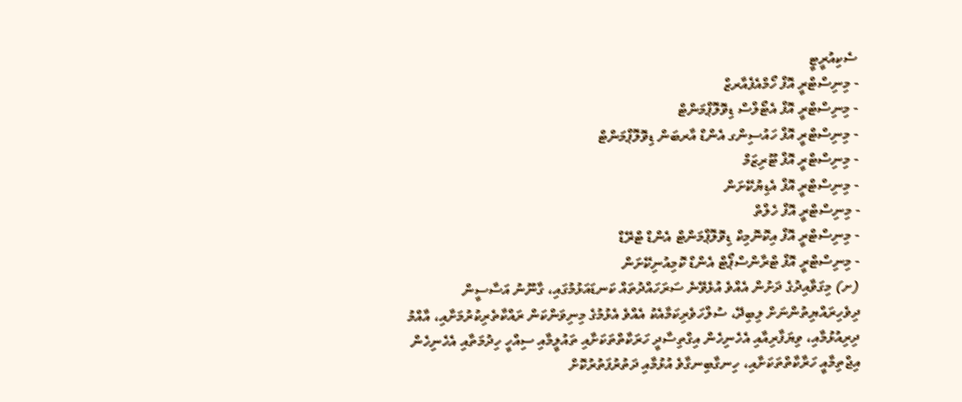ސެކިއުރީޓީ
- މިނިސްޓްރީ އޮފް ހޯމްއެފެއާރޒް
- މިނިސްޓްރީ އޮފް އެޓޯލްސް ޑިވޮލޮޕްމަންޓް
- މިނިސްޓްރީ އޮފް ހައުސިންގ އެންޑް އާރބަން ޑިވޮލޮޕްމަންޓް
- މިނިސްޓްރީ އޮފް ޓޫރިޒަމް
- މިނިސްޓްރީ އޮފް އެޑިޔުކޭށަން
- މިނިސްޓްރީ އޮފް ހެލްތް
- މިނިސްޓްރީ އޮފް އިކޮނޮމިކް ޑިވޮލޮޕްމަންޓް އެންޑް ޓްރޭޑް
- މިނިސްޓްރީ އޮފް ޓްރާންސްޕޯޓް އެންޑް ކޮމިއުނިކޭށަން
(ށ) މިގަވާއިދުގެ ދަށުން އެއްވެ އުޅެވޭނެ ސަރަހައްދުތައް ކަނޑައަޅުމުގައި، ގާނޫނު އަސާސީން ދިވެހިރައްޔިތުންނަށް ލިބިދޭ، ސުލްހަވެރިކަމާއެކު އެއްވެ އެޅުމުގެ މިނިވަންކަން ރައްކާތެރިކުރުމަށާއި، އާއްމު ދިރިއުޅުމާއި، ވިޔަފާރިއާއި އެހެނިހެން އިގްތިސާދީ ހަރަކާތްތަކަށާއި ތައުލީމާއި ސިއްހީ ހިދުމަތާއި އެހެނިހެން އިޖްތިމާއީ ހަރާކާތްތަކަށާއި، ހިނގާބިނގާވެ އުޅުމާއި ދަތުރުފަތުރުކޮށް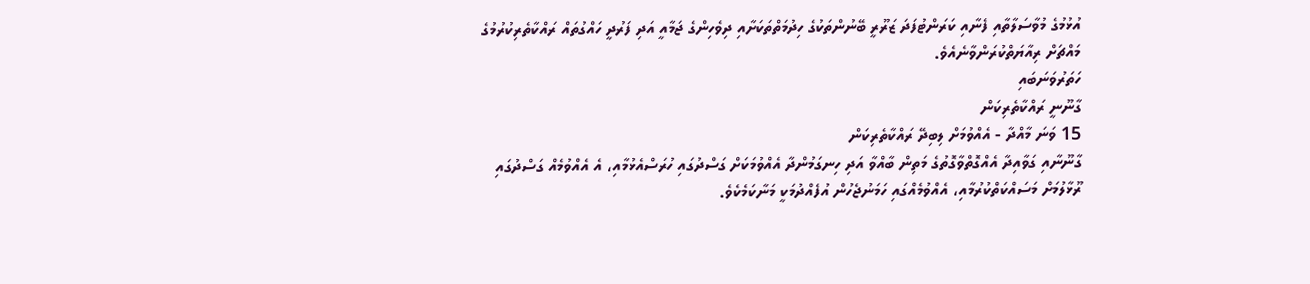އުޅުމުގެ މުވާސަލާތާއި ފެނާއި ކަރަންޓުފަދަ ޒަރޫރީ ބޭނުންތަކުގެ ހިދުމަތްތަކަށާއި ދިވެހިންގެ ޖަމާއީ އަދި ފަރުދީ ހައްގުތައް ރައްކާތެރިކުރުމުގެ މައްޗަށް ރިއާޔަތްކުރަންވާނެއެވެ.
ހަތަރުވަނަބައި
ގާނޫނީ ރައްކާތެރިކަން
15 ވަނަ މާއްދާ - އެއްވުމަށް ލިބިދޭ ރައްކާތެރިކަން
ގާނޫނާއި ގަވާއިދާ އެއްގޮތްވާގޮތުގެ މަތިން ބާއްވާ އަދި ހިނގަމުންދާ އެއްވުމަކަށް ގަސްދުގައި ހުރަސްއެޅުމާއި، އެ އެއްވުމެއް ގަސްދުގައި ރޫޅާލުމަށް މަސައްކަތްކުރުމާއި، އެއްވުމެއްގައި ހަމަނުޖެހުން އުފެއްދުމަކީ މަނާކަމެކެވެ.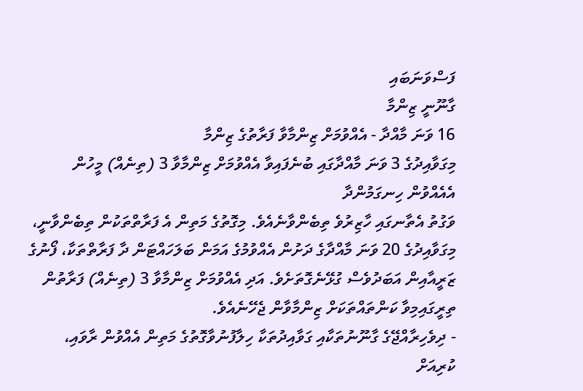ފަސްވަނަބައި
ގާނޫނީ ޒިންމާ
16 ވަނަ މާއްދާ - އެއްވުމަށް ޒިންމާވާ ފަރާތުގެ ޒިންމާ
މިގަވާއިދުގެ 3 ވަނަ މާއްދާގައި ބުނެފައިވާ އެއްވުމަށް ޒިންމާވާ 3 (ތިނެއް) މީހުން އެއެއްވުން ހިނގަމުންދާ
ވަގުތު އެތާނގައި ހާޒިރުވެ ތިބެންވާނެއެވެ. މިގޮތުގެ މަތިން އެ ފަރާތްތަކުން ތިބެންވާނީ، މިގަވާއިދުގެ 20 ވަނަ މާއްދާގެ ދަށުން އެއްވުމުގެ އަމަން ބަލަހައްޓަން ދާ ފަރާތްތަކާ، ފޯނުގެ ޒަރީއާއިން އަބަދުވެސް ގުޅޭނެގޮތަށެވެ. އަދި އެއްވުމަށް ޒިންމާވާ 3 (ތިނެއް) ފަރާތުން ތިރީގައިމިވާ ކަންތައްތަކަށް ޒިންމާވާން ޖެހޭނެއެވެ.
- ދިވެހިރާއްޖޭގެ ގާނޫނުތަކާއި ގަވާއިދުތަކާ ހިލާފުނުވާގޮތުގެ މަތިން އެއްވުން ރާވައި، ކުރިއަށް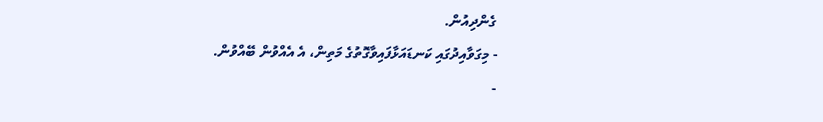ގެންދިއުން.
- މިގަވާއިދުގައި ކަނޑައަޅާފައިވާގޮތުގެ މަތިން، އެ އެއްވުން ބޭއްވުން.
-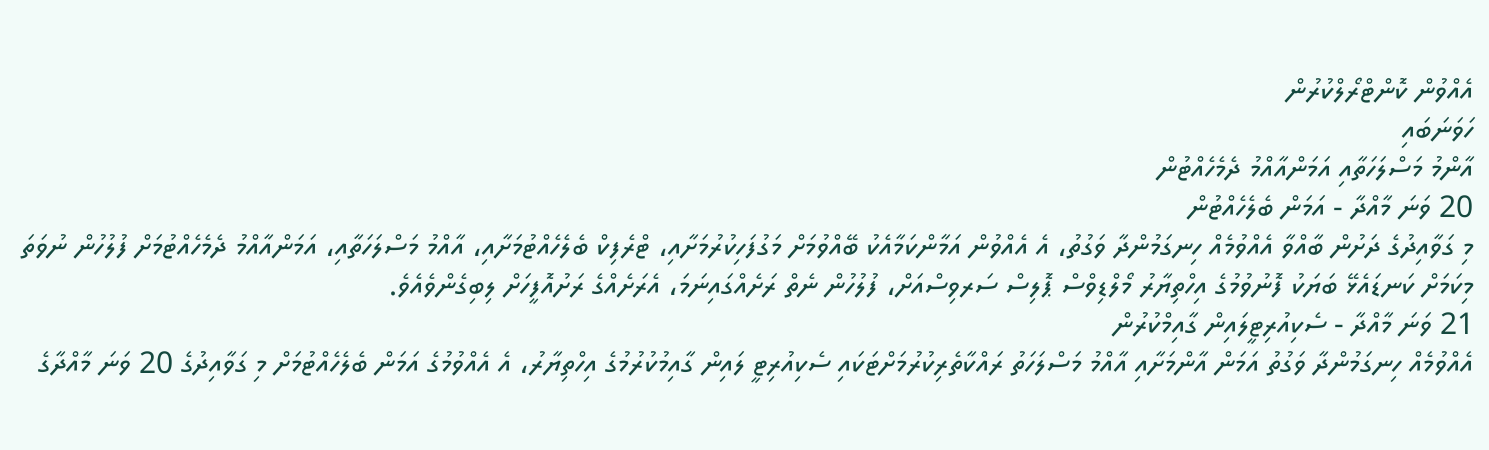އެއްވުން ކޮންޓްރޯލްކުރުން
ހަވަނަބައި
އާންމު މަސްލަހަތާއި އަމަންއާއްމު ދެމެހެއްޓުން
20 ވަނަ މާއްދާ - އަމަން ބެލެހެއްޓުން
މި ގަވާއިދުގެ ދަށުން ބާއްވާ އެއްވުމެއް ހިނގަމުންދާ ވަގުތު، އެ އެއްވުން އަމާންކަމާއެކު ބޭއްވުމަށް މަގުފަހިކުރުމަށާއި، ޓްރެފިކް ބެލެހެއްޓުމަށާއި، އާއްމު މަސްލަހަތާއި، އަމަންއާއްމު ދެމެހެއްޓުމަށް ފުލުހުން ނުވަތަ މިކަމަށް ކަނޑައެޅޭ ބަޔަކު ފޮނުވުމުގެ އިހްތިޔާރު މޯލްޑިވްސް ޕޮލިސް ސަރވިސްއަށް، ފުލުހުން ނެތް ރަށެއްގައިނަމަ، އެރަށެއްގެ ރަށުއޮފީހަށް ލިބިގެންވެއެވެ.
21 ވަނަ މާއްދާ - ސެކިއުރިޓީލައިން ގާއިމްކުރުން
އެއްވުމެއް ހިނގަމުންދާ ވަގުތު އަމަން އާންމަށާއި އާއްމު މަސްލަހަތު ރައްކާތެރިކުރުމަށްޓަކައި ސެކިއުރިޓީ ލައިން ގާއިމުކުރުމުގެ އިހްތިޔާރު، އެ އެއްވުމުގެ އަމަން ބެލެހެއްޓުމަށް މި ގަވާއިދުގެ 20 ވަނަ މާއްދާގެ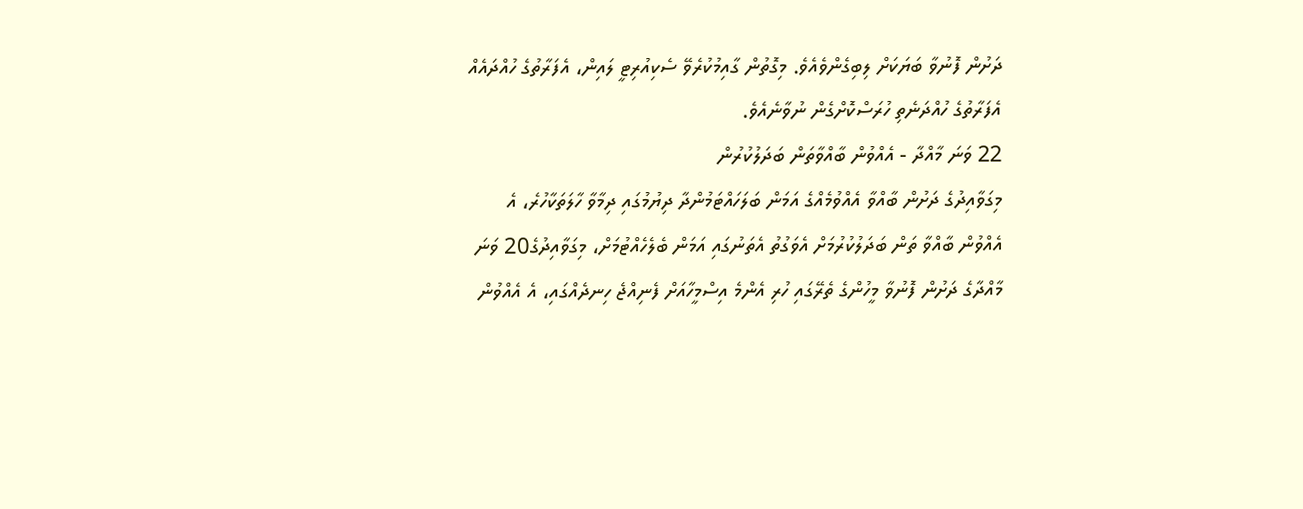ދަށުން ފޮނުވާ ބަޔަކަށް ލިބިގެންވެއެވެ. މިގޮތުން ގާއިމުކުރެވޭ ސެކިއުރިޓީ ލައިން، އެފަރާތުގެ ހުއްދައެއް އެފަރާތުގެ ހުއްދަނެތި ހުރަސްކޮށްގެން ނުވާނެއެވެ.
22 ވަނަ މާއްދާ - އެއްވުން ބާއްވާތަން ބަދަލުކުރުން
މިގަވާއިދުގެ ދަށުން ބާއްވާ އެއްވުމެއްގެ އަމަން ބަލަހައްޓަމުންދާ ދިޔުމުގައި ދިމާވާ ހާލަތަކާހުރެ، އެ އެއްވުން ބާއްވާ ތަން ބަދަލުކުރުމަށް އެވަގުތު އެތަނުގައި އަމަން ބެލެހެއްޓުމަށް، މިގަވާއިދުގެ20 ވަނަ މާއްދާގެ ދަށުން ފޮނުވާ މީހުންގެ ތެރޭގައި ހުރި އެންމެ އިސްމީހާއަށް ފެނިއްޖެ ހިނދެއްގައި، އެ އެއްވުން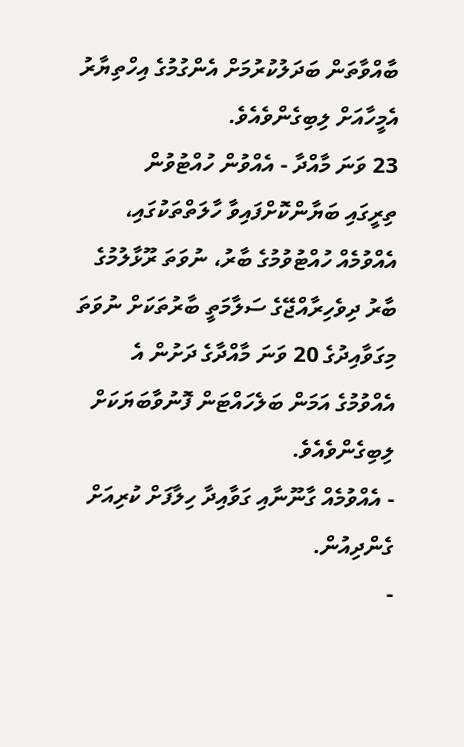ބާއްވާތަން ބަދަލުކުރުމަށް އެންގުމުގެ އިހްތިޔާރު އެމީހާއަށް ލިބިގެންވެއެވެ.
23 ވަނަ މާއްދާ - އެއްވުން ހުއްޓުވުން
ތިރީގައި ބަޔާންކޮށްފައިވާ ހާލަތްތަކުގައި، އެއްވުމެއް ހުއްޓުވުމުގެ ބާރު، ނުވަތަ ރޫޅާލުމުގެ ބާރު ދިވެހިރާއްޖޭގެ ސަލާމަތީ ބާރުތަކަށް ނުވަތަ މިގަވާއިދުގެ 20 ވަނަ މާއްދާގެ ދަށުން އެ އެއްވުމުގެ އަމަން ބަލެހައްޓަން ފޮނުވާބަޔަކަށް ލިބިގެންވެއެވެ.
- އެއްވުމެއް ގާނޫނާއި ގަވާއިދާ ހިލާފަށް ކުރިއަށް ގެންދިއުން.
-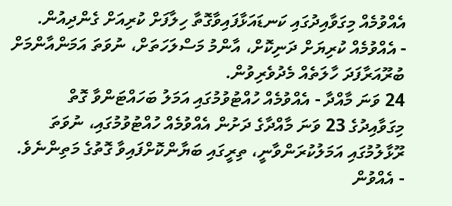އެއްވުމެއް މިގަވާއިދުގައި ކަނޑައަޅާފައިވާގޮތާ ހިލާފަށް ކުރިއަށް ގެންދިއުން.
- އެއްވުމެއް ކުރިޔަށް ދަނިކޮށް، އާންމު މަސްލަހަތަށް، ނުވަތަ އަމަންއާންމަށް ބުރޫއަރާފަދަ ހާލަތެއް މެދުވެރިވުން.
24 ވަނަ މާއްދާ - އެއްވުމެއް ހުއްޓުވުމުގައި އަމަލު ބަހައްޓަންވާ ގޮތް
މިގަވާއިދުގެ 23 ވަނަ މާއްދާގެ ދަށުން އެއްވުމެއް ހުއްޓުވުމުގައި، ނުވަތަ ރޫޅާލުމުގައި އަމަލުކުރަންވާނީ، ތިރީގައި ބަޔާންކޮށްފައިވާ ގޮތުގެ މަތިންނެވެ.
- އެއްވުން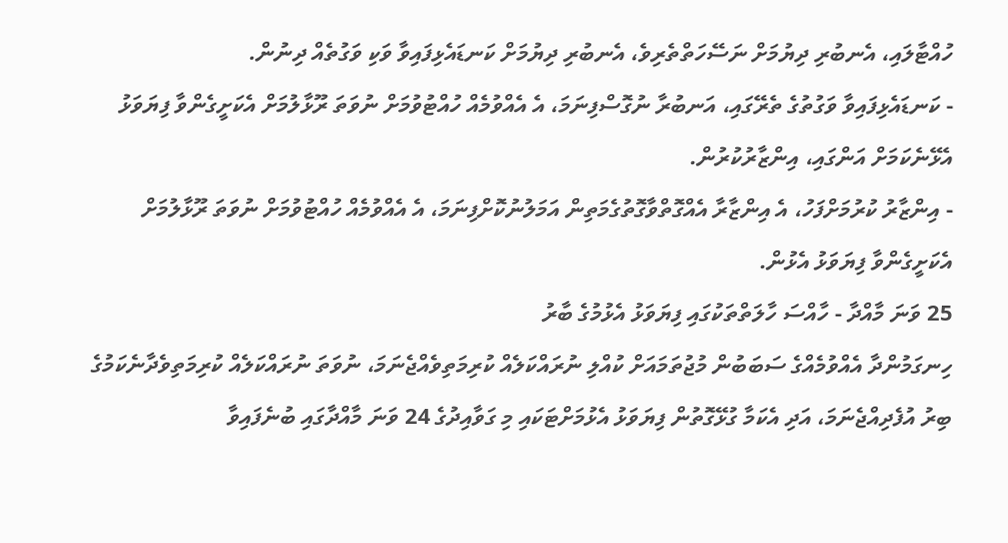ހުއްޓާލައި، އެނބުރި ދިޔުމަށް ނަސޭހަތްތެރިވެ، އެނބުރި ދިޔުމަށް ކަނޑައެޅިފައިވާ ވަކި ވަގުތެއް ދިނުން.
- ކަނޑައެޅިފައިވާ ވަގުތުގެ ތެރޭގައި، އަނބުރާ ނުގޮސްފިނަމަ، އެ އެއްވުމެއް ހުއްޓުވުމަށް ނުވަތަ ރޫޅާލުމަށް އެކަށީގެންވާ ފިޔަވަޅު އެޅޭނެކަމަށް އަންގައި، އިންޒާރުކުރުން.
- އިންޒާރު ކުރުމަށްފަހު، އެ އިންޒާރާ އެއްގޮތްވާގޮތުގެމަތިން އަމަލުނުކޮށްފިނަމަ، އެ އެއްވުމެއް ހުއްޓުވުމަށް ނުވަތަ ރޫޅާލުމަށް އެކަށީގެންވާ ފިޔަވަޅު އެޅުން.
25 ވަނަ މާއްދާ - ހާއްސަ ހާލަތްތަކުގައި ފިޔަވަޅު އެޅުމުގެ ބާރު
ހިނގަމުންދާ އެއްވުމެއްގެ ސަބަބުން މުޖުތަމައަށް ކުއްލި ނުރައްކަލެއް ކުރިމަތިވެއްޖެނަމަ، ނުވަތަ ނުރައްކަލެއް ކުރިމަތިވެދާނެކަމުގެ ބިރު އުފެދިއްޖެނަމަ، އަދި އެކަމާ ގުޅޭގޮތުން ފިޔަވަޅު އެޅުމަށްޓަކައި މި ގަވާއިދުގެ 24 ވަނަ މާއްދާގައި ބުނެފައިވާ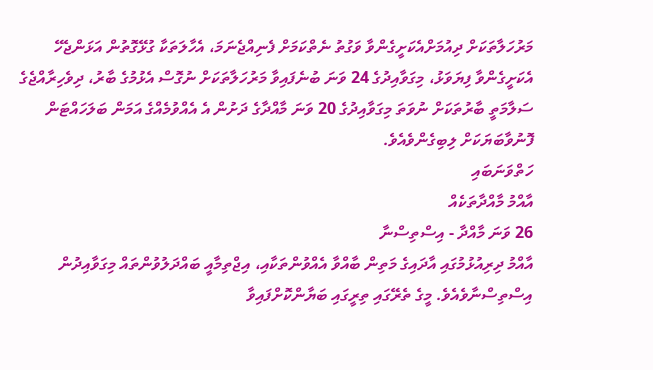މަރުހަލާތަކަށް ދިއުމަށްއެކަށީގެންވާ ވަގުތު ނެތްކަމަށް ފެނިއްޖެނަމަ، އެހާލަތަކާ ގުޅޭގޮތުން އަޅަންޖެހޭ އެކަށީގެންވާ ފިޔަވަޅު، މިގަވާއިދުގެ 24 ވަނަ ބުނެފައިވާ މަރުހަލާތަކަށް ނުގޮސް އެޅުމުގެ ބާރު، ދިވެހިރާއްޖެގެ ސަލާމަތީ ބާރުތަކަށް ނުވަތަ މިގަވާއިދުގެ 20 ވަނަ މާއްދާގެ ދަށުން އެ އެއްވުމެއްގެ އަމަން ބަލަހައްޓަން ފޮނުވާބަޔަކަށް ލިބިގެންވެއެވެ.
ހަތްވަނަބައި
އާއްމު މާއްދާތަކެއް
26 ވަނަ މާއްދާ - އިސްތިސްނާ
އާއްމު ދިރިއުޅުމުގައި އާދައިގެ މަތިން ބާއްވާ އެއްވުންތަކާއި، އިޖްތިމާއީ ބައްދަލުވުންތައް މިގަވާއިދުން އިސްތިސްނާވެއެވެ. މީގެ ތެރޭގައި ތިރީގައި ބަޔާންކޮށްފައިވާ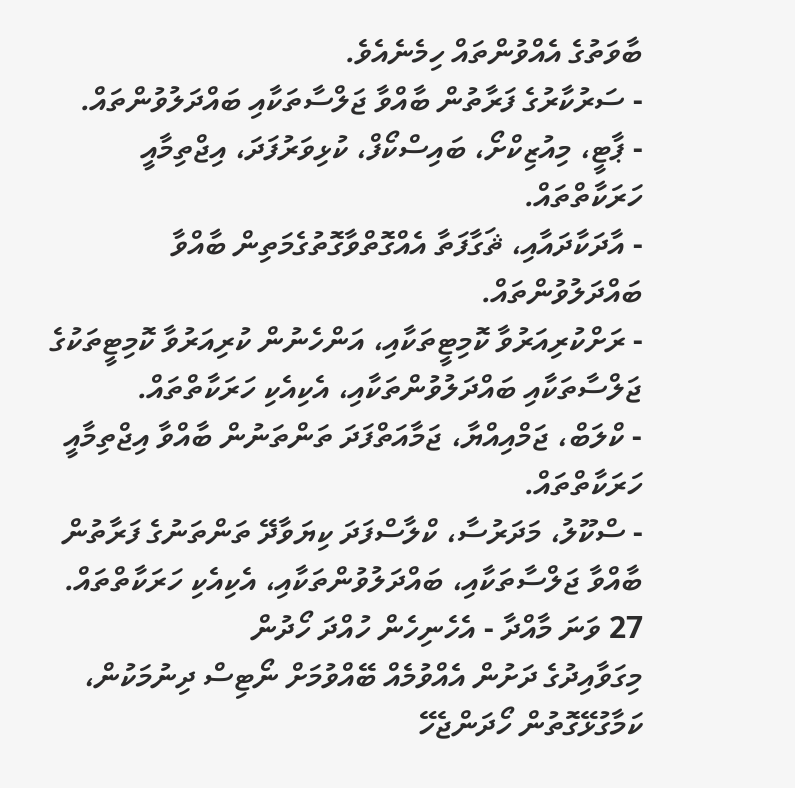ބާވަތުގެ އެއްވުންތައް ހިމެނެއެވެ.
- ސަރުކާރުގެ ފަރާތުން ބާއްވާ ޖަލްސާތަކާއި ބައްދަލުވުންތައް.
- ޕާޓީ، މިއުޒިކްށޯ، ބައިސްކޯފް، ކުޅިވަރުފަދަ، އިޖްތިމާއީ ހަރަކާތްތައް.
- އާދަކާދައާއި، ޘަގާފަތާ އެއްގޮތްވާގޮތުގެމަތިން ބާއްވާ ބައްދަލުވުންތައް.
- ރަށްކުރިއަރުވާ ކޮމިޓީތަކާއި، އަންހެނުން ކުރިއަރުވާ ކޮމިޓީތަކުގެ ޖަލްސާތަކާއި ބައްދަލުވުންތަކާއި، އެކިއެކި ހަރަކާތްތައް.
- ކްލަބް، ޖަމްއިއްޔާ، ޖަމާއަތްފަދަ ތަންތަނުން ބާއްވާ އިޖްތިމާއީ ހަރަކާތްތައް.
- ސްކޫލު، މަދަރުސާ، ކްލާސްފަދަ ކިޔަވާދޭ ތަންތަނުގެ ފަރާތުން ބާއްވާ ޖަލްސާތަކާއި، ބައްދަލުވުންތަކާއި، އެކިއެކި ހަރަކާތްތައް.
27 ވަނަ މާއްދާ - އެހެނިހެން ހުއްދަ ހޯދުން
މިގަވާއިދުގެ ދަށުން އެއްވުމެއް ބޭއްވުމަށް ނޯޓިސް ދިނުމަކުން، ކަމާގުޅޭގޮތުން ހޯދަންޖެހޭ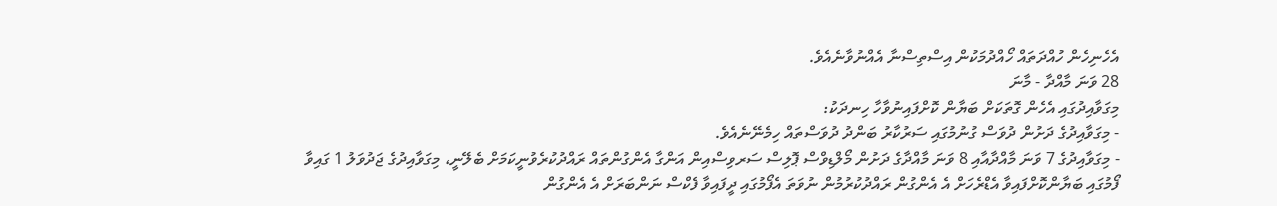އެހެނިހެން ހުއްދަތައް ހޯއްދުމަކުން އިސްތިސްނާ އެއްނުވާނެއެވެ.
28 ވަނަ މާއްދާ - މާނަ
މިގަވާއިދުގައި އެހެން ގޮތަކަށް ބަޔާން ކޮށްފައިނުވާހާ ހިނދަކު:
- މިގަވާއިދުގެ ދަށުން ދުވަސް ގުނުމުގައި ސަރުކާރު ބަންދު ދުވަސްތައް ހިމެނޭނެއެވެ.
- މިގަވާއިދުގެ 7 ވަނަ މާއްދާއާއި 8 ވަނަ މާއްދާގެ ދަށުން މޯލްޑިވްސް ޕޮލިސް ސަރވިސްއިން އަންގާ އެންގުންތައް ރައްދުކުރެވުނީކަމަށް ބެލޭނީ، މިގަވާއިދުގެ ޖަދުވަލު 1 ގައިވާ ފޯމުގައި ބަޔާންކޮށްފައިވާ އެޑްރެހަށް އެ އެންގުން ރައްދުކުރުމުން ނުވަތަ އެފޯމުގައި ދީފައިވާ ފެކްސް ނަންބަރަށް އެ އެންގުން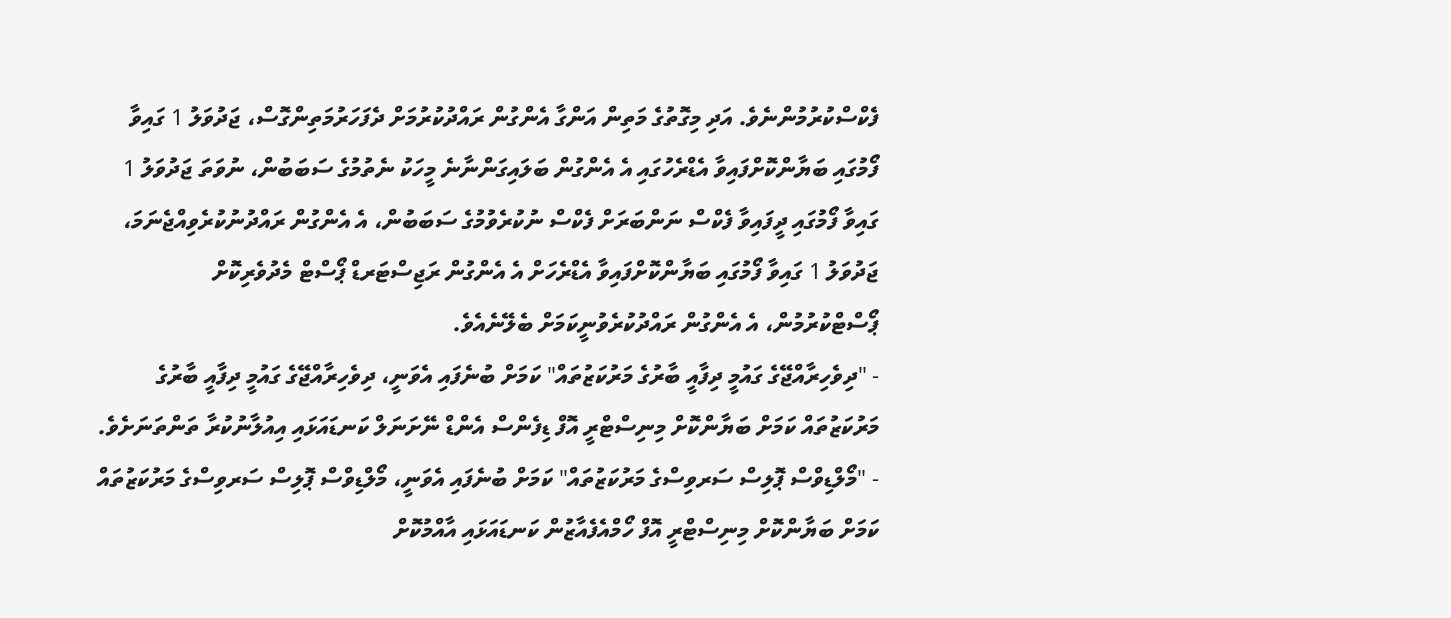ފެކްސްކުރުމުންނެވެ. އަދި މިގޮތުގެ މަތިން އަންގާ އެންގުން ރައްދުކުރުމަށް ދެފަހަރުމަތިންގޮސް، ޖަދުވަލު 1 ގައިވާ ފޯމުގައި ބަޔާންކޮށްފައިވާ އެޑްރެހުގައި އެ އެންގުން ބަލައިގަންނާނެ މީހަކު ނެތުމުގެ ސަބަބުން، ނުވަތަ ޖަދުވަލު 1 ގައިވާ ފޯމުގައި ދީފައިވާ ފެކްސް ނަންބަރަށް ފެކްސް ނުކުރެވުމުގެ ސަބަބުން، އެ އެންގުން ރައްދުނުކުރެވިއްޖެނަމަ، ޖަދުވަލު 1 ގައިވާ ފޯމުގައި ބަޔާންކޮށްފައިވާ އެޑްރެހަށް އެ އެންގުން ރަޖިސްޓަރޑް ޕޯސްޓް މެދުވެރިކޮށް ޕޯސްޓްކުރުމުން، އެ އެންގުން ރައްދުކުރެވުނީކަމަށް ބެލޭނެއެވެ.
- "ދިވެހިރާއްޖޭގެ ގައުމީ ދިފާއީ ބާރުގެ މަރުކަޒުތައް" ކަމަށް ބުނެފައި އެވަނީ، ދިވެހިރާއްޖޭގެ ގައުމީ ދިފާއީ ބާރުގެ މަރުކަޒުތައް ކަމަށް ބަޔާންކޮށް މިނިސްޓްރީ އޮފް ޑިފެންސް އެންޑް ނޭށަނަލް ކަނޑައަޅައި އިއުލާނުކުރާ ތަންތަނަށެވެ.
- "މޯލްޑިވްސް ޕޮލިސް ސަރވިސްގެ މަރުކަޒުތައް" ކަމަށް ބުނެފައި އެވަނީ، މޯލްޑިވްސް ޕޮލިސް ސަރވިސްގެ މަރުކަޒުތައް ކަމަށް ބަޔާންކޮށް މިނިސްޓްރީ އޮފް ހޯމްއެފެއާޒުން ކަނޑައަޅައި އާއްމުކޮށް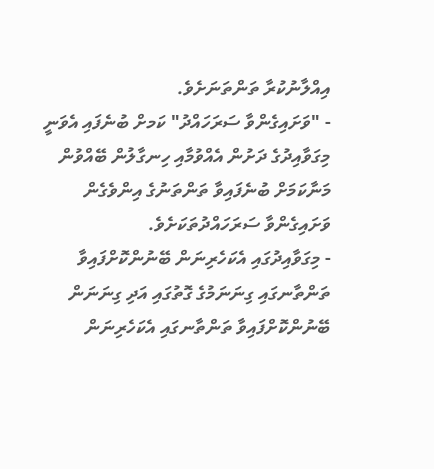އިއްލާނުކުރާ ތަންތަނަށެވެ.
- "ވަށައިގެންވާ ސަރަހައްދު" ކަމށް ބުނެފައި އެވަނީ މިގަވާއިދުގެ ދަށުން އެއްވުމާއި ހިނގާލުން ބޭއްވުން މަނާކަމަށް ބުނެފައިވާ ތަންތަނުގެ އިންވެގެން ވަށައިގެންވާ ސަރަހައްދުތަކަށެވެ.
- މިގަވާއިދުގައި އެކަހެރިނަން ބޭނުންކޮށްފައިވާ ތަންތާނގައި ގިނަނަމުގެ ގޮތުގައި އަދި ގިނަނަން ބޭނުންކޮށްފައިވާ ތަންތާނގައި އެކަހެރިނަން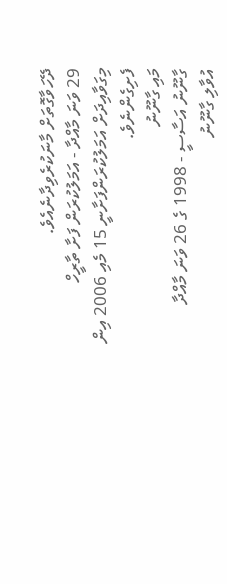ދޭހަވާގޮތަށް މާނަކުރެވިދާނެއެވެ.
29 ވަނަ މާއްދާ - އަމަލުކުރަން ފަށާ ތާރީހް
މިގަވާއިދަށް އަމަލުކުރަންފަށާނީ 15 މެއި 2006 އިން ފެށިގެންނެވެ.
މައި ގާނޫނު
ގާނޫނު އަސާސީ - 1998 ގެ 26 ވަނަ މާއްދާ
އުވާލި ގާނޫނު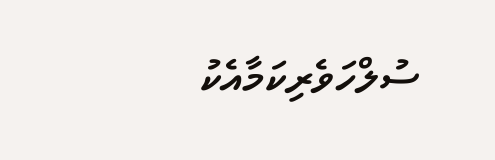ސުލްހަވެރިކަމާއެކު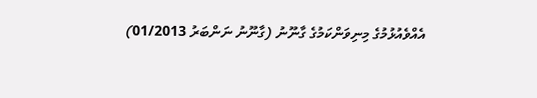އެއްވެއުޅުމުގެ މިނިވަންކަމުގެ ގާނޫނު (ގާނޫނު ނަންބަރު 01/2013)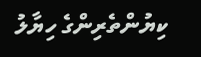ކިޔުންތެރިންގެ ހިޔާލު